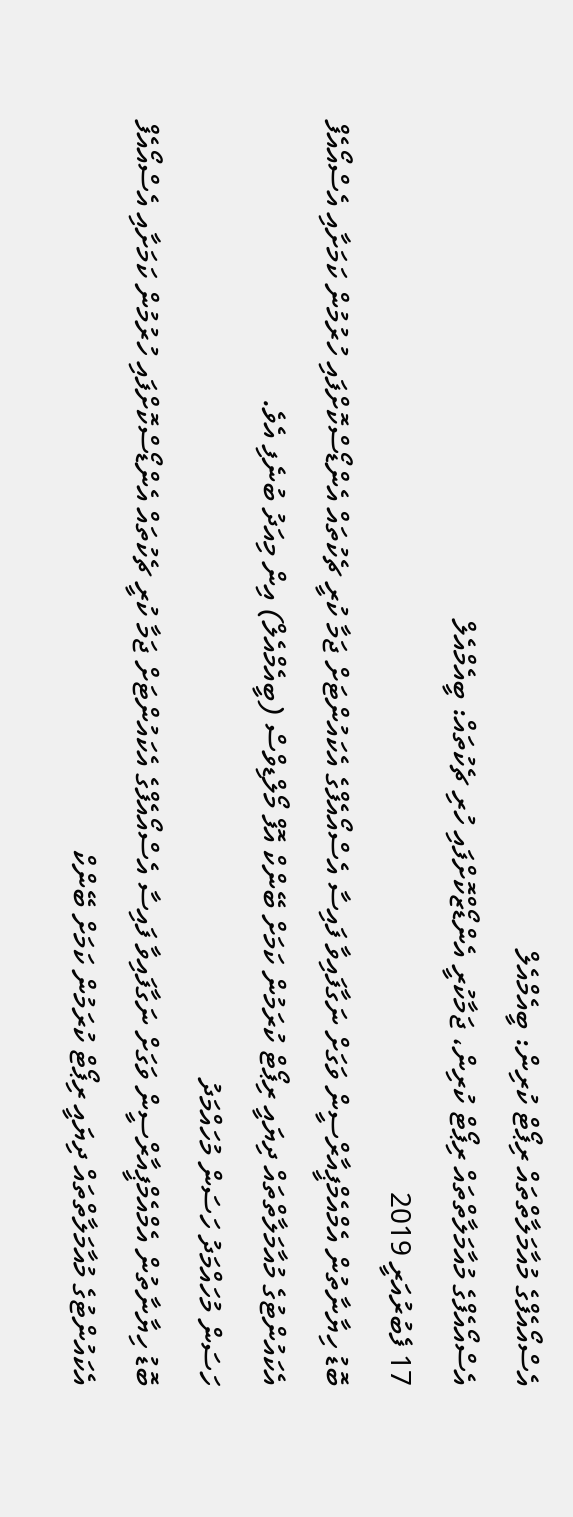އެސްއޯއެފްގެ މުއާމަލާތްތައް ރިޕޯޓް ކުރިން: ބީއެމްއެލް
އެސްއޯއެފްގެ މުއާމަލާތްތައް ރިޕޯޓް ކުރިން، ޖަމާކުރީ އެންޑޯޒްކޮށްފައި ހުރި ޗެކުތައް: ބީއެމްއެލް
17 ފެބުރުއަރީ 2019
ބޮޑު ހިޔާނާތުން އެމްއެމްޕީއާރްސީން ވަގަށް ނަގާފައިވާ ފައިސާ އެސްއޯއެފްގެ އެކައުންޓަށް ޖަމާ ކުރީ ޗެކުތައް އެންޑޯސްކޮށްފައި ހުރުމުން ކަމަށާއި އެސްއޯއެފް އެކައުންޓުގެ މުއާމަލާތްތައް ދިޔައީ ރިޕޯޓް ކުރަމުން ކަމަށް ބޭންކް އޮފް މޯލްޑިވްސް (ބީއެމްއެލް) އިން މިއަދު ބުނެފި އެވެ.
ހަސަން މުހައްމަދު ހަސަން މުހައްމަދު
ބޮޑު ހިޔާނާތުން އެމްއެމްޕީއާރްސީން ވަގަށް ނަގާފައިވާ ފައިސާ އެސްއޯއެފްގެ އެކައުންޓަށް ޖަމާ ކުރީ ޗެކުތައް އެންޑޯސްކޮށްފައި ހުރުމުން ކަމަށާއި އެސްއޯއެފް އެކައުންޓުގެ މުއާމަލާތްތައް ދިޔައީ ރިޕޯޓް ކުރަމުން ކަމަށް ބޭންކް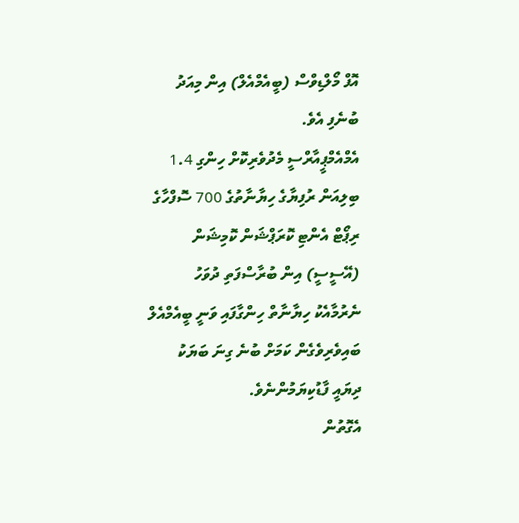އޮފް މޯލްޑިވްސް (ބީއެމްއެލް) އިން މިއަދު ބުނެފި އެވެ.
އެމްއެމްޕީއާރްސީ މެދުވެރިކޮށް ހިންގި 1.4 ބިލިއަން ރުފިޔާގެ ހިޔާނާތުގެ 700 ސޮފްހާގެ ރިޕޯޓް އެންޓި ކޮރަޕްޝަން ކޮމިޝަން (އޭސީސީ) އިން ބުރާސްފަތި ދުވަހު ނެރުމާއެކު ހިޔާނާތް ހިންގާފައި ވަނީ ބީއެމްއެލް ބައިވެރިވެގެން ކަމަށް ބުނެ ގިނަ ބަޔަކު ދިޔައީ ފާޑުކިޔަމުންނެވެ.
އެގޮތުން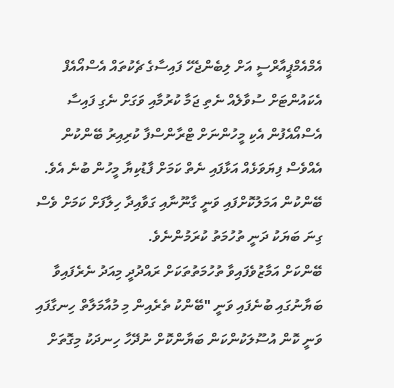އެމްއެމްޕީއާރްސީ އަށް ލިބެންޖެހޭ ފައިސާގެ ޗެކުތައް އެސްއޯއެފް އެކައުންޓަށް ސުވާލެއް ނެތި ޖަމާ ކުރުމާއި ވަގަށް ނެގި ފައިސާ އެސްއޯއެފުން އެކި މީހުންނަށް ޓްރާންސްފާ ކުރިއިރު ބޭންކުން އެއްވެސް ފިޔަވަޅެއް އަޅާފައި ނެތް ކަމަށް ފާޑުކިޔާ މީހުން ބުނެ އެވެ. ބޭންކުން އަމަލުކޮށްފައި ވަނީ ގާނޫނާއި ގަވާއިދާ ހިލާފަށް ކަމަށް ވެސް ގިނަ ބަޔަކު ދަނީ ތުހުމަތު ކުރަމުންނެވެ.
ބޭންކަށް އަމާޒުވެފައިވާ ތުހުމަތުތަކަށް ރައްދުދީ މިއަދު ނެރެފައިވާ ބަޔާނުގައި ބުނެފައި ވަނީ "ބޭންކު ތެރެއިން މި މުއާމަލާތް ހިނގާފައި ވަނީ ކޮން އުސޫލަކުންކަން ބަޔާންކޮށް ނުދޭހާ ހިނދަކު މިގޮތަށް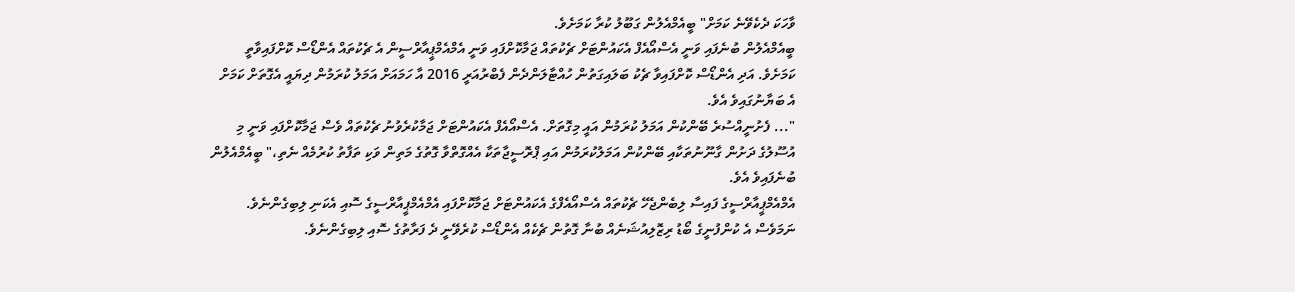ވާހަކަ ދެކެވޭނެ ކަމަށް" ބީއެމްއެލުން ގަބޫލު ކުރާ ކަމަށެވެ.
ބީއެމްއެލުން ބުނެފައި ވަނީ އެސްއޯއެފް އެކައުންޓަށް ޗެކުތައް ޖަމާކޮށްފައި ވަނީ އެމްއެމްޕީއާރްސީން އެ ޗެކުތައް އެންޑޯސް ކޮށްފައިވާތީ ކަމަށެވެ. އަދި އެންޑޯސް ކޮށްފައިވާ ޗެކު ބަލައިގަތުން ހުއްޓާލަންދެން ފެބްރުއަރީ 2016 އާ ހަމައަށް އަމަލު ކުރަމުން ދިޔައީ އެގޮތަށް ކަމަށް އެ ބަޔާނުގައިވެ އެވެ.
"... ފެށުނީއްސުރެ ބޭންކުން އަމަލު ކުރަމުން އައީ މިގޮތަށް. އެސްއޯއެފް އެކައުންޓަށް ޖަމާކުރެވުނު ޗެކުތައް ވެސް ޖަމާކޮށްފައި ވަނީ މި އުސޫލުގެ ދަށުން ގާނޫނުތަކާއި ބޭންކުން އަމަލުކުރަމުން އައި ޕްރޮސީޖާތަކާ އެއްގޮތްވާ ގޮތުގެ މަތިން ވަކި ތަފާތު ކުރުމެއް ނެތި،" ބީއެމްއެލުން ބުނެފައިވެ އެވެ.
އެމްއެމްޕީއާރްސީގެ ފައިސާ ލިބެންޖެހޭ ޗެކުތައް އެސްއޯއެފްގެ އެކައުންޓަށް ޖަމާކޮށްފައި އެމްއެމްޕީއާރްސީގެ ސޮއި އެކަނި ލިބިގެންނެވެ. ނަމަވެސް އެ ކުންފުނީގެ ބޯޑު ރިޒޮލިއުޝަނެއް ބުނާ ގޮތުން ޗެކެއް އެންޑޯސް ކުރެވޭނީ ދެ ފަރާތުގެ ސޮއި ލިބިގެންނެވެ.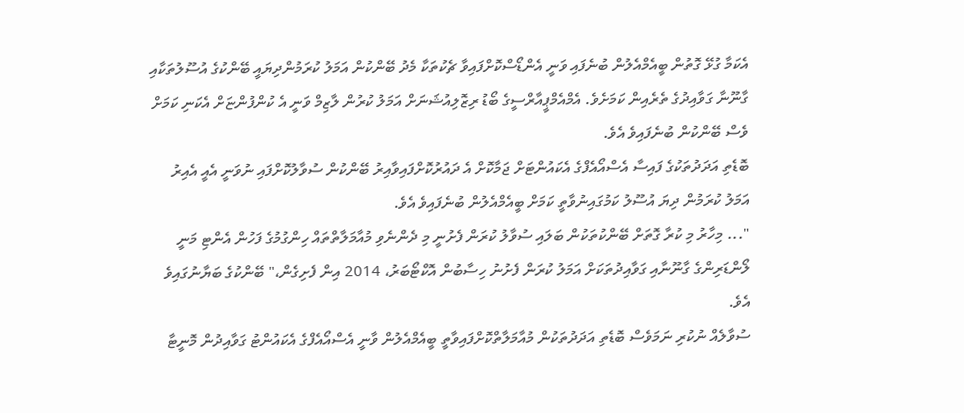އެކަމާ ގުޅޭ ގޮތުން ބީއެމްއެލުން ބުނެފައި ވަނީ އެންޑޯސްކޮށްފައިވާ ޗެކުތަކާ މެދު ބޭންކުން އަމަލު ކުރަމުންދިޔައީ ބޭންކުގެ އުސޫލުތަކާއި ގާނޫނާ ގަވާއިދުގެ ތެރެއިން ކަމަށެވެ. އެމްއެމްޕީއާރްސީގެ ބޯޑު ރިޒޮލިއުޝަނަށް އަމަލު ކުރުން ލާޒިމް ވަނީ އެ ކުންފުންޏަށް އެކަނި ކަމަށް ވެސް ބޭންކުން ބުނެފައިވެ އެވެ.
ބޮޑެތި އަދަދުތަކުގެ ފައިސާ އެސްއޯއެފްގެ އެކައުންޓަށް ޖަމާކޮށް އެ ދައުރުކޮށްފައިވާއިރު ބޭންކުން ސުވާލުކޮށްފައި ނުވަނީ އެއީ އެއިރު އަމަލު ކުރަމުން ދިޔަ އުސޫލު ކަމުގައިނުވާތީ ކަމަށް ބީއެމްއެލުން ބުނެފައިވެ އެވެ.
"... މިހާރު މި ކުރާ ގޮތަށް ބޭންކުތަކުން ބަލައި ސުވާލު ކުރަން ފެށުނީ މި ދެންނެވި މުއާމަލާތްތައް ހިންގުމުގެ ފަހުން އެންޓި މަނީ ލޯންޑަރިންގެ ގާނޫނާއި ގަވާއިދުތަކަށް އަމަލު ކުރަން ފެށުނު ހިސާބުން އޮކްޓޯބަރު، 2014 އިން ފެށިގެން،" ބޭންކުގެ ބަޔާނުގައިވެ އެވެ.
ސުވާލެއް ނުކުރި ނަމަވެސް ބޮޑެތި އަދަދުތަކުން މުއާމަލާތްކޮށްފައިވާތީ ބީއެމްއެލުން ވާނީ އެސްއޯއެފްގެ އެކައުންޓު ގަވާއިދުން މޮނީޓާ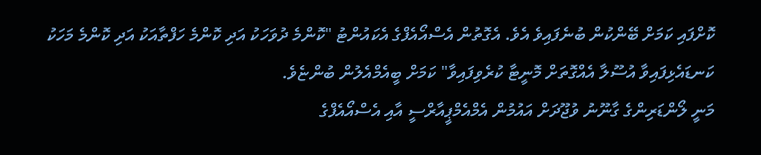ކޮށްފައި ކަމަށް ބޭންކުން ބުނެފައިވެ އެވެ. އެގޮތުން އެސްއޯއެފްގެ އެކައުންޓު "ކޮންމެ ދުވަހަކު އަދި ކޮންމެ ހަފްތާއަކު އަދި ކޮންމެ މަހަކު ކަނޑައެޅިފައިވާ އުސޫލާ އެއްގޮތަށް މޮނީޓާ ކުރެވިފައިވާ" ކަމަށް ބީއެމްއެލުން ބުންޏެވެ.
މަނީ ލޯންޑަރިންގެ ގާނޫނު ވުޖޫދަށް އައުމުން އެމްއެމްޕީއާރްސީ އާއި އެސްއޯއެފްގެ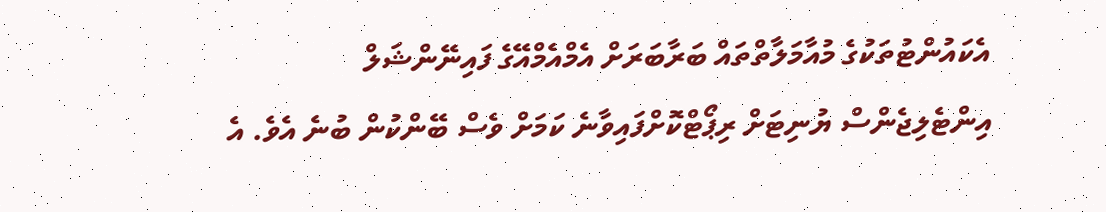އެކައުންޓުތަކުގެ މުއާމަލާތްތައް ބަރާބަރަށް އެމްއެމްއޭގެ ފައިނޭންޝަލް އިންޓެލިޖެންސް ޔުނިޓަށް ރިޕޯޓްކޮށްފައިވާނެ ކަމަށް ވެސް ބޭންކުން ބުނެ އެވެ. އެ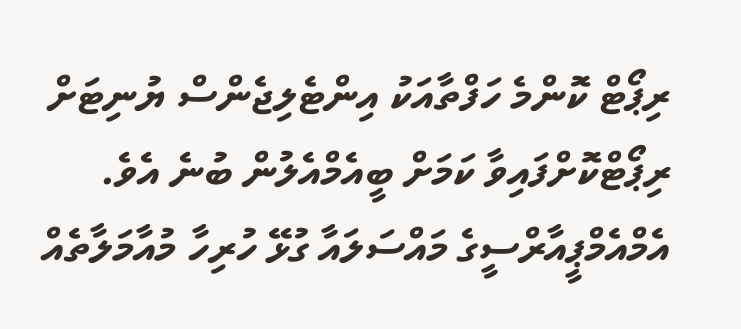ރިޕޯޓް ކޮންމެ ހަފްތާއަކު އިންޓެލިޖެންސް ޔުނިޓަށް ރިޕޯޓްކޮށްފައިވާ ކަމަށް ބީއެމްއެލުން ބުނެ އެވެ.
އެމްއެމްޕީއާރްސީގެ މައްސަލައާ ގުޅޭ ހުރިހާ މުއާމަލާތެއް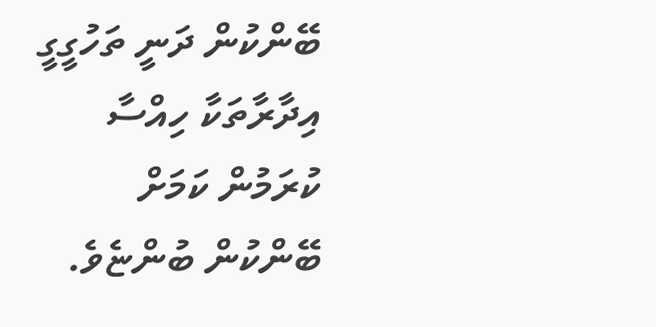ބޭންކުން ދަނީ ތަހުގީގީ އިދާރާތަކާ ހިއްސާ ކުރަމުން ކަމަށް ބޭންކުން ބުންޏެވެ.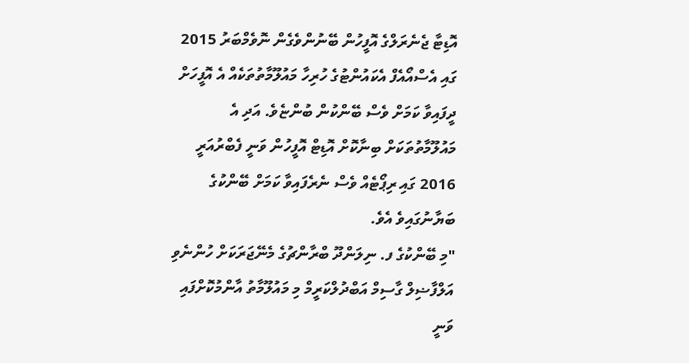އޮޑިޓާ ޖެނެރަލްގެ އޮފީހުން ބޭނުންވެގެން ނޮވެމްބަރު 2015 ގައި އެސްއޯއެފް އެކައުންޓުގެ ހުރިހާ މައުލޫމާތުތަކެއް އެ އޮފީހަށް ދީފައިވާ ކަމަށް ވެސް ބޭންކުން ބުންޏެވެ. އަދި އެ މައުލޫމާތުތަކަށް ބިނާކޮށް އޮޑިޓް އޮފީހުން ވަނީ ފެބްރުއަރީ 2016 ގައި ރިޕޯޓެއް ވެސް ނެރެފައިވާ ކަމަށް ބޭންކުގެ ބަޔާނުގައިވެ އެވެ.
"މި ބޭންކުގެ ފ. ނިލަންދޫ ބްރާންޗުގެ މެނޭޖަރަކަށް ހުންނެވި އަލްފާޟިލް ގާސިމް އަބްދުލްކަރީމް މި މައުލޫމާތު އާންމުކޮށްފައި ވަނީ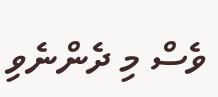ވެސް މި ދެންނެވި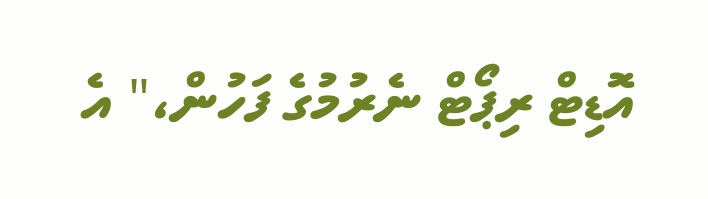އޮޑިޓް ރިޕޯޓް ނެރުމުގެ ފަހުން،" އެ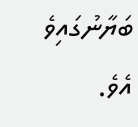ބަޔާނުގައިވެ އެވެ.